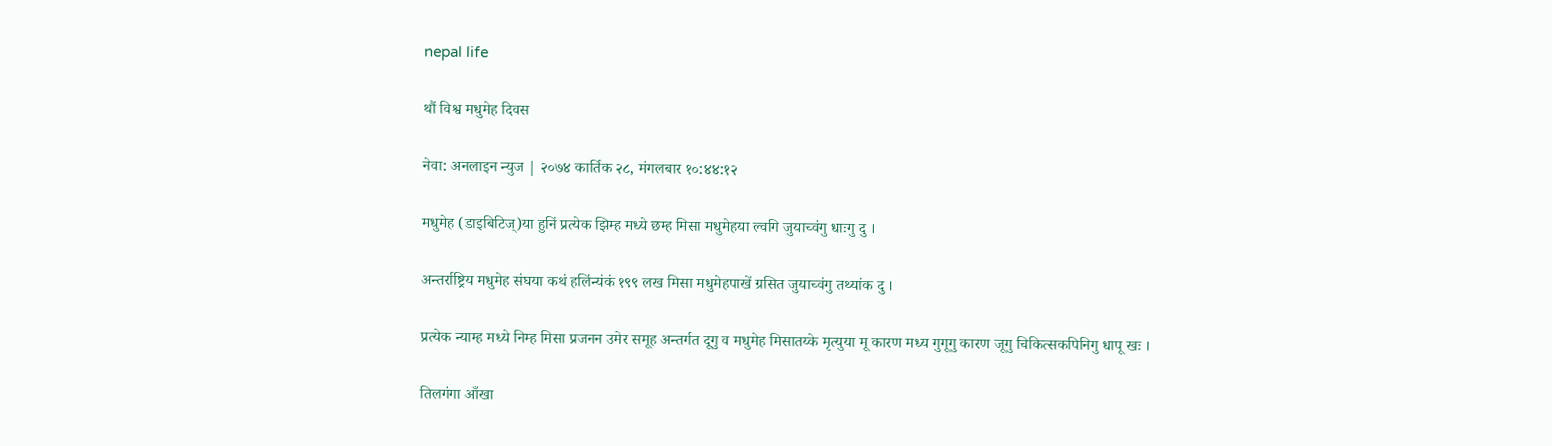nepal life

थौं विश्व मधुमेह दिवस

नेवा: अनलाइन न्युज | २०७४ कार्तिक २८, मंगलबार १०:४४:१२

मधुमेह (डाइबिटिज्)या हुनिं प्रत्येक झिम्ह मध्ये छम्ह मिसा मधुमेहया ल्वगि जुयाच्वंगु धाःगु दु ।

अन्तर्राष्ट्रिय मधुमेह संघया कथं हलिंन्यंकं १९९ लख मिसा मधुमेहपाखें ग्रसित जुयाच्वंगु तथ्यांक दु ।

प्रत्येक न्याम्ह मध्ये निम्ह मिसा प्रजनन उमेर समूह अन्तर्गत दूगु व मधुमेह मिसातय्के मृत्युया मू कारण मध्य गुगूगु कारण जूगु चिकित्सकपिनिगु धापू खः ।

तिलगंगा आँखा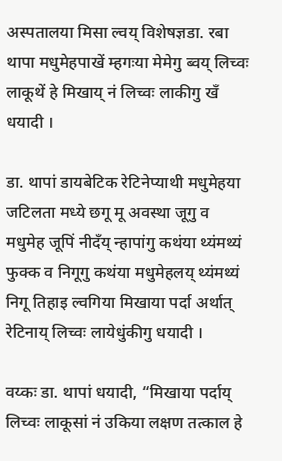अस्पतालया मिसा ल्वय् विशेषज्ञडा. रबा थापा मधुमेहपाखें म्हगःया मेमेगु ब्वय् लिच्वः लाकूथें हे मिखाय् नं लिच्वः लाकीगु खँ धयादी ।

डा. थापां डायबेटिक रेटिनेप्याथी मधुमेहया जटिलता मध्ये छगू मू अवस्था जूगु व मधुमेह जूपिं नीदँय् न्हापांगु कथंया थ्यंमथ्यं फुक्क व निगूगु कथंया मधुमेहलय् थ्यंमथ्यं निगू तिहाइ ल्वगिया मिखाया पर्दा अर्थात् रेटिनाय् लिच्वः लायेधुंकीगु धयादी ।

वय्कः डा. थापां धयादी, “मिखाया पर्दाय् लिच्वः लाकूसां नं उकिया लक्षण तत्काल हे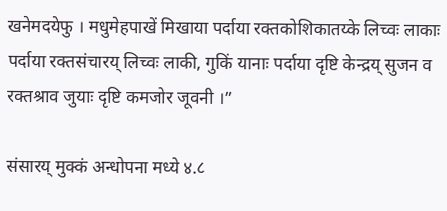खनेमदयेफु । मधुमेहपाखें मिखाया पर्दाया रक्तकोशिकातय्के लिच्वः लाकाः पर्दाया रक्तसंचारय् लिच्वः लाकी, गुकिं यानाः पर्दाया दृष्टि केन्द्रय् सुजन व रक्तश्राव जुयाः दृष्टि कमजोर जूवनी ।”

संसारय् मुक्कं अन्धोपना मध्ये ४.८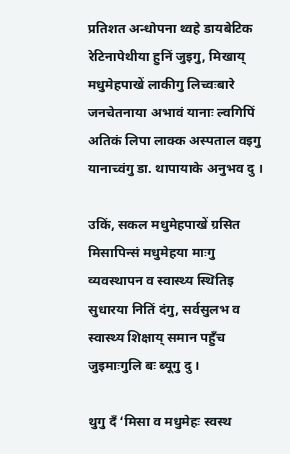प्रतिशत अन्धोपना थ्वहे डायबेटिक रेटिनापेथीया हुनिं जुइगु, मिखाय् मधुमेहपाखें लाकीगु लिच्वःबारे जनचेतनाया अभावं यानाः ल्वगिपिं अतिकं लिपा लाक्क अस्पताल वइगु यानाच्वंगु डा. थापायाके अनुभव दु ।

उकिं, सकल मधुमेहपाखें ग्रसित मिसापिन्सं मधुमेहया माःगु व्यवस्थापन व स्वास्थ्य स्थितिइ सुधारया नितिं दंगु, सर्वसुलभ व स्वास्थ्य शिक्षाय् समान पहुँच जुइमाःगुलि बः ब्यूगु दु ।

थुगु दँ ‘मिसा व मधुमेहः स्वस्थ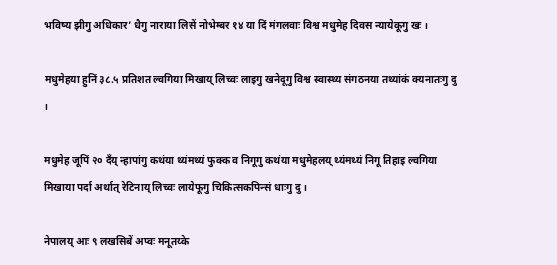भविष्य झीगु अधिकार’ धैगु नाराया लिसें नोभेम्बर १४ या दिं मंगलवाः विश्व मधुमेह दिवस न्यायेकूगु खः ।

मधुमेहया हुनिं ३८.५ प्रतिशत ल्वगिया मिखाय् लिच्वः लाइगु खनेदूगु विश्व स्वास्थ्य संगठनया तथ्यांकं क्यनातःगु दु ।

मधुमेह जूपिं २० दँय् न्हापांगु कथंया थ्यंमथ्यं फुक्क व निगूगु कथंया मधुमेहलय् थ्यंमथ्यं निगू तिहाइ ल्वगिया मिखाया पर्दा अर्थात् रेटिनाय् लिच्वः लायेफूगु चिकित्सकपिन्सं धाःगु दु ।

नेपालय् आः ९ लखसिबें अप्वः मनूतय्के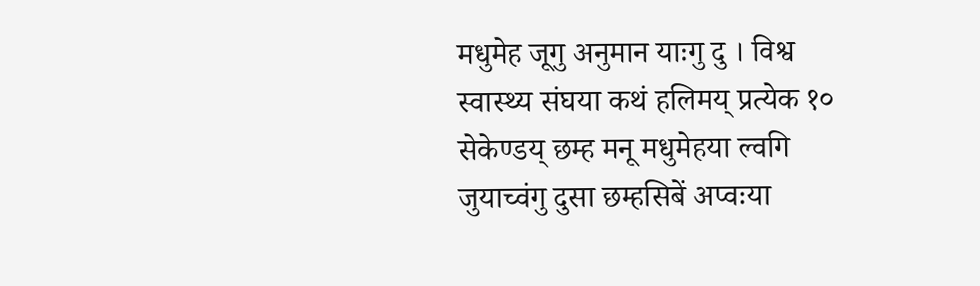मधुमेह जूगु अनुमान याःगु दु । विश्व स्वास्थ्य संघया कथं हलिमय् प्रत्येक १० सेकेण्डय् छम्ह मनू मधुमेहया ल्वगि जुयाच्वंगु दुसा छम्हसिबें अप्वःया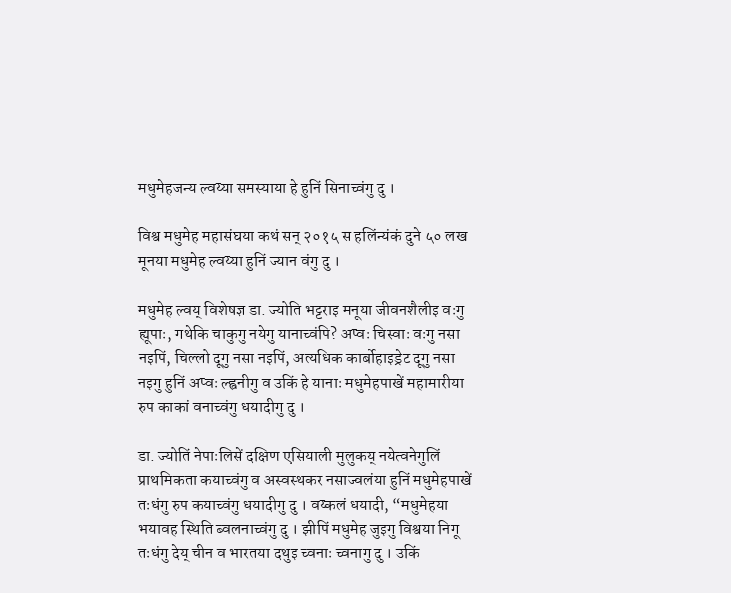मधुमेहजन्य ल्वय्या समस्याया हे हुनिं सिनाच्वंगु दु ।

विश्व मधुमेह महासंघया कथं सन् २०१५ स हलिंन्यंकं दुने ५० लख मूनया मधुमेह ल्वय्या हुनिं ज्यान वंगु दु ।

मधुमेह ल्वय् विशेषज्ञ डा. ज्योति भट्टराइ मनूया जीवनशैलीइ वःगु ह्यूपाः, गथेकि चाकुगु नयेगु यानाच्वंपि? अप्वः चिस्वाः वःगु नसा नइपिं, चिल्लो दूगु नसा नइपिं, अत्यधिक कार्बोहाइड्रेट दूगु नसा नइगु हुनिं अप्वः ल्ह्वनीगु व उकिं हे यानाः मधुमेहपाखें महामारीया रुप काकां वनाच्वंगु धयादीगु दु ।

डा. ज्योतिं नेपाःलिसें दक्षिण एसियाली मुलुकय् नयेत्वनेगुलिं प्राथमिकता कयाच्वंगु व अस्वस्थकर नसाज्वलंया हुनिं मधुमेहपाखें तःधंगु रुप कयाच्वंगु धयादीगु दु । वय्कलं धयादी, “मधुमेहया भयावह स्थिति ब्वलनाच्वंगु दु । झीपिं मधुमेह जुइगु विश्वया निगू तःधंगु देय् चीन व भारतया दथुइ च्वनाः च्वनागु दु । उकिं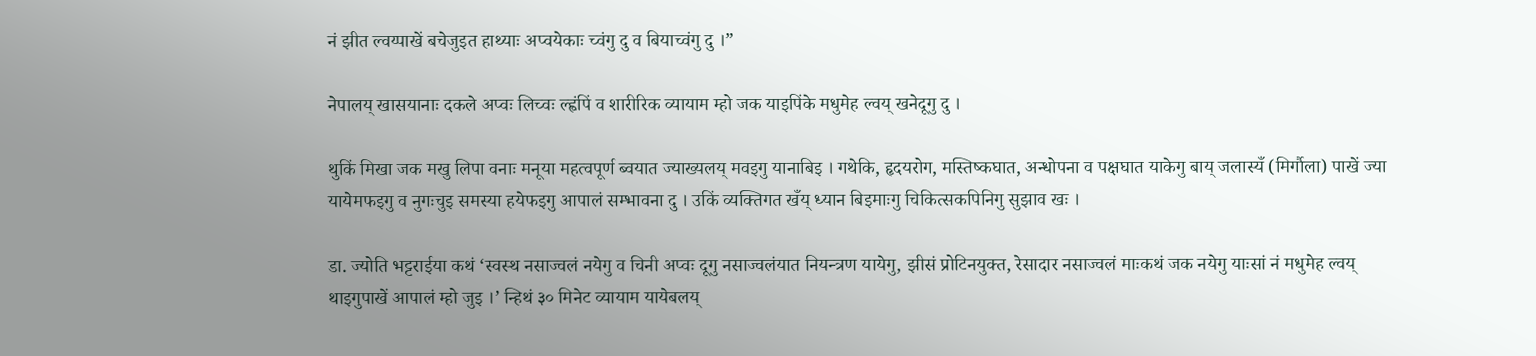नं झीत ल्वय्पाखें बचेजुइत हाथ्याः अप्वयेकाः च्वंगु दु व बियाच्वंगु दु ।”

नेपालय् खासयानाः दकले अप्वः लिच्वः ल्ह्वंपिं व शारीरिक व्यायाम म्हो जक याइपिंके मधुमेह ल्वय् खनेदूगु दु ।

थुकिं मिखा जक मखु लिपा वनाः मनूया महत्वपूर्ण ब्वयात ज्याख्यलय् मवइगु यानाबिइ । गथेकि, हृदयरोग, मस्तिष्कघात, अन्धोपना व पक्षघात याकेगु बाय् जलास्यँ (मिर्गौला) पाखें ज्या यायेमफइगु व नुगःचुइ समस्या हयेफइगु आपालं सम्भावना दु । उकिं व्यक्तिगत खँय् ध्यान बिइमाःगु चिकित्सकपिनिगु सुझाव खः ।

डा. ज्योति भट्टराईया कथं ‘स्वस्थ नसाज्वलं नयेगु व चिनी अप्वः दूगु नसाज्वलंयात नियन्त्रण यायेगु, झीसं प्रोटिनयुक्त, रेसादार नसाज्वलं माःकथं जक नयेगु याःसां नं मधुमेह ल्वय् थाइगुपाखें आपालं म्हो जुइ ।’ न्हिथं ३० मिनेट व्यायाम यायेबलय्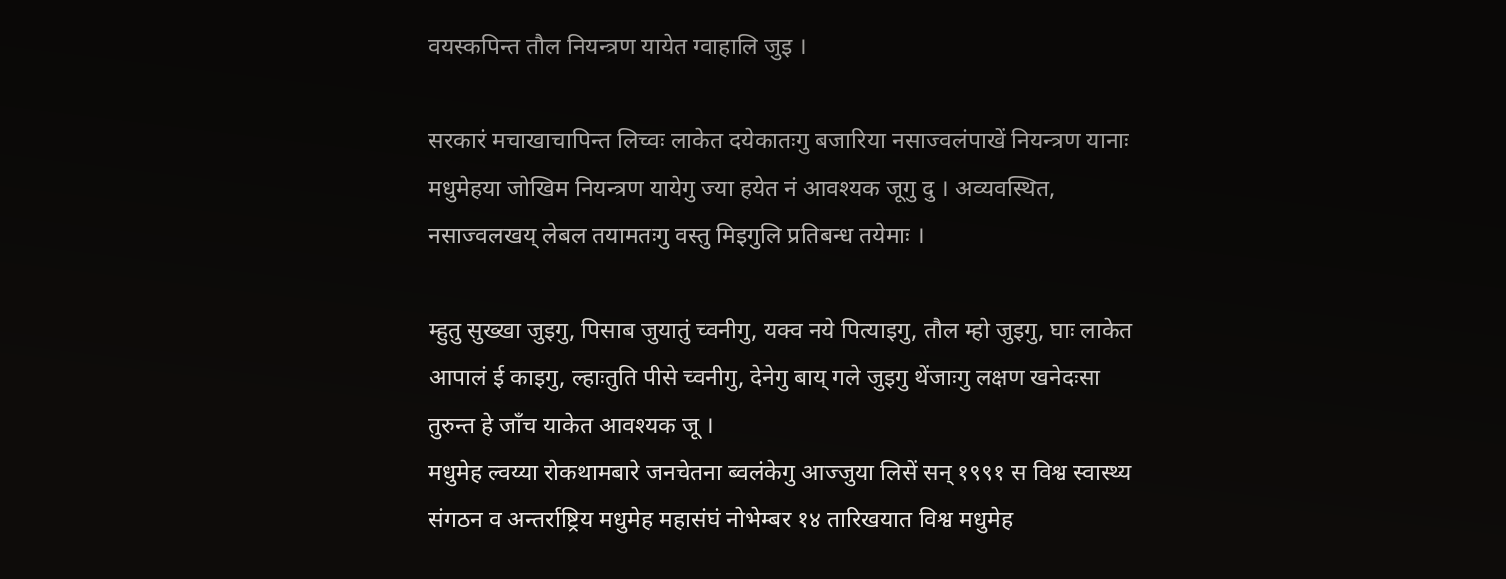वयस्कपिन्त तौल नियन्त्रण यायेत ग्वाहालि जुइ ।

सरकारं मचाखाचापिन्त लिच्वः लाकेत दयेकातःगु बजारिया नसाज्वलंपाखें नियन्त्रण यानाः मधुमेहया जोखिम नियन्त्रण यायेगु ज्या हयेत नं आवश्यक जूगु दु । अव्यवस्थित, नसाज्वलखय् लेबल तयामतःगु वस्तु मिइगुलि प्रतिबन्ध तयेमाः ।

म्हुतु सुख्खा जुइगु, पिसाब जुयातुं च्वनीगु, यक्व नये पित्याइगु, तौल म्हो जुइगु, घाः लाकेत आपालं ई काइगु, ल्हाःतुति पीसे च्वनीगु, देनेगु बाय् गले जुइगु थेंजाःगु लक्षण खनेदःसा तुरुन्त हे जाँच याकेत आवश्यक जू ।
मधुमेह ल्वय्या रोकथामबारे जनचेतना ब्वलंकेगु आज्जुया लिसें सन् १९९१ स विश्व स्वास्थ्य संगठन व अन्तर्राष्ट्रिय मधुमेह महासंघं नोभेम्बर १४ तारिखयात विश्व मधुमेह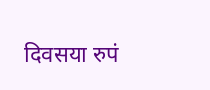दिवसया रुपं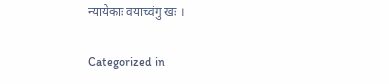न्यायेकाः वयाच्वंगु खः ।

Categorized in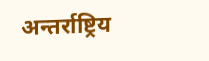अन्तर्राष्ट्रिय